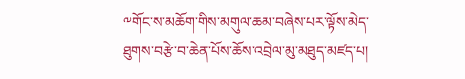༸གོང་ས་མཆོག་གིས་མགུལ་ཆམ་བཞེས་པར་ལྟོས་མེད་ཐུགས་བརྩེ་བ་ཆེན་པོས་ཆོས་འབྲེལ་མུ་མཐུད་མཛད་པ།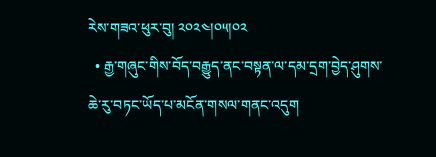རེས་གཟའ་ཕུར་བུ། ༢༠༢༤།༠༥།༠༢
  • རྒྱ་གཞུང་གིས་བོད་བརྒྱུད་ནང་བསྟན་ལ་དམ་དྲག་བྱེད་ཤུགས་ཆེ་རུ་བཏང་ཡོད་པ་མངོན་གསལ་གནང་འདུག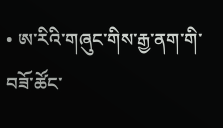• ཨ་རིའི་གཞུང་གིས་རྒྱ་ནག་གི་བཟོ་ཚོང་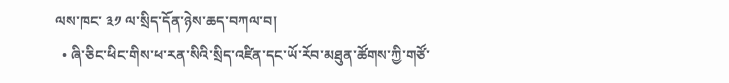ལས་ཁང་ ༣༡ ལ་སྲིད་དོན་ཉེས་ཆད་བཀལ་བ།
  • ཞི་ཅིང་ཕིང་གིས་ཕ་རན་སིའི་སྲིད་འཛིན་དང་ཡོ་རོབ་མཐུན་ཚོགས་ཀྱི་གཙོ་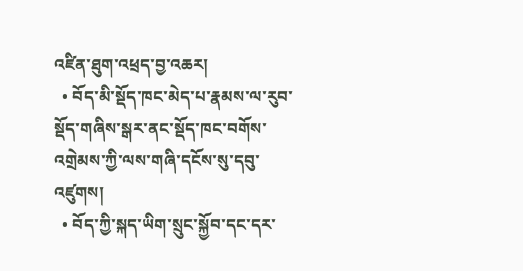འཛིན་ཐུག་འཕྲད་བྱ་འཆར།
  • བོད་མི་སྡོད་ཁང་མེད་པ་རྣམས་ལ་རུབ་སྡོད་གཞིས་སྒར་ནང་སྡོད་ཁང་བགོས་འགྲེམས་ཀྱི་ལས་གཞི་དངོས་སུ་དབུ་འཛུགས།
  • བོད་ཀྱི་སྐད་ཡིག་སྲུང་སྐྱོབ་དང་དར་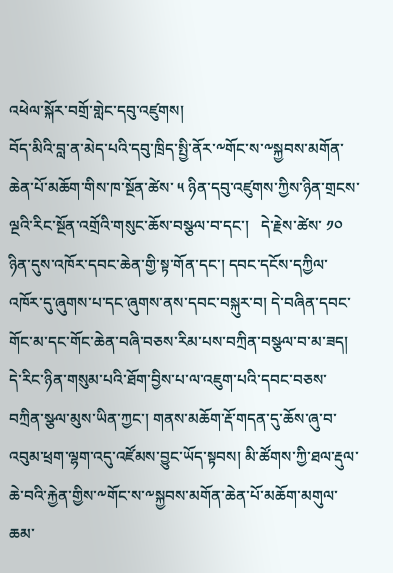འཕེལ་སྐོར་བགྲོ་གླེང་དབུ་འཛུགས།
བོད་མིའི་བླ་ན་མེད་པའི་དབུ་ཁྲིད་སྤྱི་ནོར་༸གོང་ས་༸སྐྱབས་མགོན་ཆེན་པོ་མཆོག་གིས་ཁ་སྔོན་ཚེས་ ༥ ཉིན་དབུ་འཛུགས་ཀྱིས་ཉིན་གྲངས་ལྔའི་རིང་སྔོན་འགྲོའི་གསུང་ཆོས་བསྩལ་བ་དང་།   དེ་རྗེས་ཚེས་ ༡༠ ཉིན་དུས་འཁོར་དབང་ཆེན་གྱི་སྟ་གོན་དང་། དབང་དངོས་དཀྱིལ་འཁོར་དུ་ཞུགས་པ་དང་ཞུགས་ནས་དབང་བསྐུར་བ། དེ་བཞིན་དབང་གོང་མ་དང་གོང་ཆེན་བཞི་བཅས་རིམ་པས་བཀྲིན་བསྩལ་བ་མ་ཟད། དེ་རིང་ཉིན་གསུམ་པའི་ཐོག་བྱིས་པ་ལ་འཇུག་པའི་དབང་བཅས་བཀྲིན་སྩལ་མུས་ཡིན་ཀྱང་། གནས་མཆོག་རྡོ་གདན་དུ་ཆོས་ཞུ་བ་འབུམ་ཕྲག་ལྷག་འདུ་འཛོམས་བྱུང་ཡོད་སྟབས། མི་ཚོགས་ཀྱི་ཐལ་རྡུལ་ཆེ་བའི་རྐྱེན་གྱིས་༸གོང་ས་༸སྐྱབས་མགོན་ཆེན་པོ་མཆོག་མགུལ་ཆམ་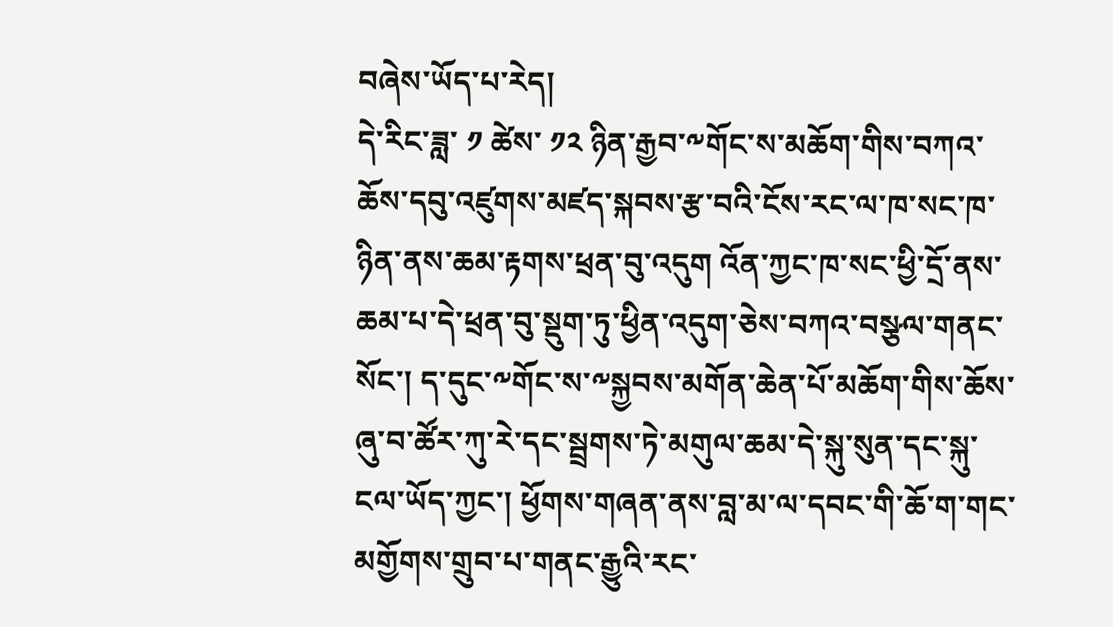བཞེས་ཡོད་པ་རེད།
དེ་རིང་ཟླ་ ༡ ཚེས་ ༡༢ ཉིན་རྒྱབ་༸གོང་ས་མཆོག་གིས་བཀའ་ཆོས་དབུ་འཛུགས་མཛད་སྐབས་རྩ་བའི་ངོས་རང་ལ་ཁ་སང་ཁ་ཉིན་ནས་ཆམ་རྟགས་ཕྲན་བུ་འདུག འོན་ཀྱང་ཁ་སང་ཕྱི་དྲོ་ནས་ཆམ་པ་དེ་ཕྲན་བུ་སྡུག་ཏུ་ཕྱིན་འདུག་ཅེས་བཀའ་བསྩལ་གནང་སོང་། ད་དུང་༸གོང་ས་༸སྐྱབས་མགོན་ཆེན་པོ་མཆོག་གིས་ཆོས་ཞུ་བ་ཚོར་ཀུ་རེ་དང་སྦྲགས་ཏེ་མགུལ་ཆམ་དེ་སྐུ་སུན་དང་སྐུ་ངལ་ཡོད་ཀྱང་། ཕྱོགས་གཞན་ནས་བླ་མ་ལ་དབང་གི་ཆོ་ག་གང་མགྱོགས་གྲུབ་པ་གནང་རྒྱུའི་རང་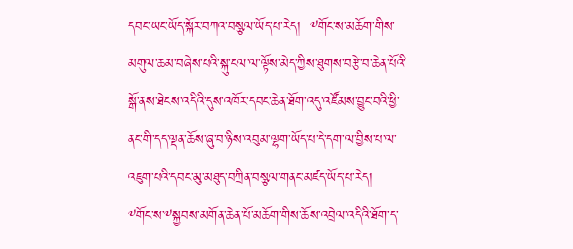དབང་ཡང་ཡོད་སྐོར་བཀའ་བསྩལ་ཡོད་པ་རེད།  ༸གོང་ས་མཆོག་གིས་མགུལ་ཆམ་བཞེས་པའི་སྐུ་ངལ་ལ་ལྟོས་མེད་ཀྱིས་ཐུགས་བརྩེ་བ་ཆེན་པོའི་སྒོ་ནས་ཐེངས་འདིའི་དུས་འཁོར་དབང་ཆེན་ཐོག་འདུ་འཛོམས་བྱུང་བའི་ཕྱི་ནང་གི་དད་ལྡན་ཆོས་ཞུ་བ་ཉིས་འབུམ་ལྷག་ཡོད་པ་དེ་དག་ལ་བྱིས་པ་ལ་འཇུག་པའི་དབང་མུ་མཐུད་བཀྲིན་བསྩལ་གནང་མཛད་ཡོད་པ་རེད།
༸གོང་ས་༸སྐྱབས་མགོན་ཆེན་པོ་མཆོག་གིས་ཆོས་འབྲེལ་འདིའི་ཐོག་ད་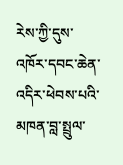རེས་ཀྱི་དུས་འཁོར་དབང་ཆེན་འདིར་ཕེབས་པའི་མཁན་བླ་སྤྲུལ་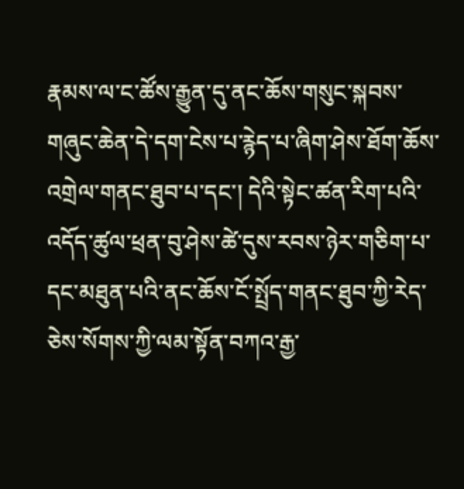རྣམས་ལ་ང་ཚོས་རྒྱུན་དུ་ནང་ཆོས་གསུང་སྐབས་གཞུང་ཆེན་དེ་དག་ངེས་པ་རྙེད་པ་ཞིག་ཤེས་ཐོག་ཆོས་འགྲེལ་གནང་ཐུབ་པ་དང་། དེའི་སྟེང་ཚན་རིག་པའི་འདོད་ཚུལ་ཕྲན་བུ་ཤེས་ཚེ་དུས་རབས་ཉེར་གཅིག་པ་དང་མཐུན་པའི་ནང་ཆོས་ངོ་སྤྲོད་གནང་ཐུབ་ཀྱི་རེད་ཅེས་སོགས་ཀྱི་ལམ་སྟོན་བཀའ་རྒྱ་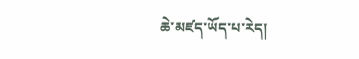ཆེ་མཛད་ཡོད་པ་རེད།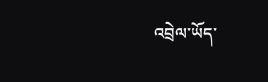འབྲེལ་ཡོད་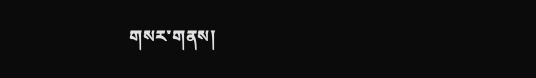གསར་གནས།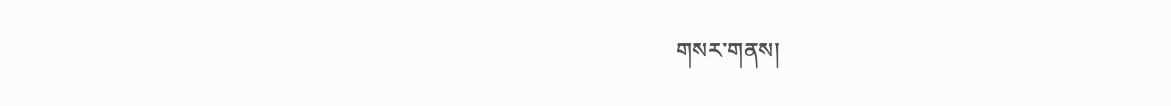གསར་གནས།